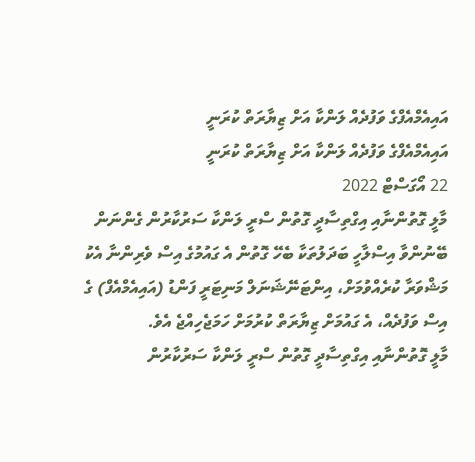އައިއެމްއެފްގެ ވަފުދެއް ލަންކާ އަށް ޒިޔާރަތް ކުރަނީ
އައިއެމްއެފްގެ ވަފުދެއް ލަންކާ އަށް ޒިޔާރަތް ކުރަނީ
22 އޯގަސްޓް 2022
މާލީ ގޮތުންނާއި އިގްތިސާދީ ގޮތުން ސްރީ ލަންކާ ސަރުކާރުން ގެންނަން ބޭނުންވާ އިސްލާހީ ބަދަލުތަކާ ބެހޭ ގޮތުން އެ ގައުމުގެ އިސް ވެރިންނާ އެކު މަޝްވަރާ ކުރެއްވުމަށް، އިންޓަނޭޝަނަލް މަނިޓަރީ ފަންޑު (އައިއެމްއެފް) ގެ އިސް ވަފުދެއް، އެ ގައުމަށް ޒިޔާރަތް ކުރުމަށް ހަމަޖެހިއްޖެ އެވެ.
މާލީ ގޮތުންނާއި އިގްތިސާދީ ގޮތުން ސްރީ ލަންކާ ސަރުކާރުން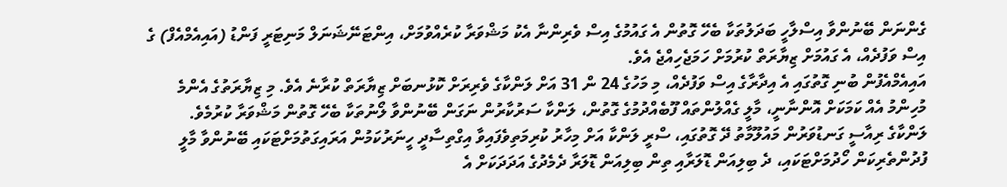ގެންނަން ބޭނުންވާ އިސްލާހީ ބަދަލުތަކާ ބެހޭ ގޮތުން އެ ގައުމުގެ އިސް ވެރިންނާ އެކު މަޝްވަރާ ކުރެއްވުމަށް، އިންޓަނޭޝަނަލް މަނިޓަރީ ފަންޑު (އައިއެމްއެފް) ގެ އިސް ވަފުދެއް، އެ ގައުމަށް ޒިޔާރަތް ކުރުމަށް ހަމަޖެހިއްޖެ އެވެ.
އައިއެމްއެފުން ބުނި ގޮތުގައި އެ އިދާރާގެ އިސް ވަފުދެއް، މި މަހުގެ 24 ން 31 އަށް ލަންކާގެ ވެރިރަށް ކޮޅުނބަށް ޒިޔާރަތް ކުރާނެ އެވެ. މި ޒިޔާރަތުގެ އެންމެ މުހިންމު އެއް ކަމަކަށް އޮންނާނީ، މާލީ ގެއްލުންތައް ފޫބެއްދުމުގެ ގޮތުން، ލަންކާ ސަރުކާރުން ނަގަން ބޭނުންވާ ލޯނުތަކާ ބެހޭ ގޮތުން މަޝްވަރާ ކުރުމެވެ.
ލަންކާގެ ރިއާސީ ގަނޑުވަރުން މައުލޫމާތު ދޭ ގޮތުގައި، ސްރީ ލަންކާ އަށް މިހާރު ކުރިމަތިވެފައިވާ އިގްތިސާދީ ހީނަރުކަމުން އަރައިގަތުމަށްޓަކައި ބޭނުންވާ މާލީ ފުދުންތެރިކަން ހޯދުމަށްޓަކައި، ދެ ބިލިއަން ޑޮލަރާއި ތިން ބިލިއަން ޑޮލަރާ ދެމެދުގެ އަދަދަކަށް އެ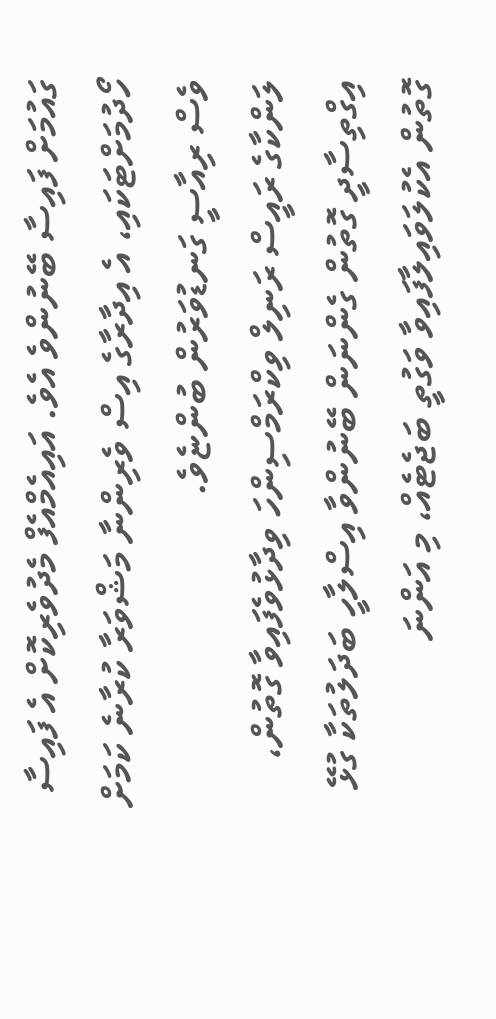ގައުމަށް ފައިސާ ބޭނުންވެ އެވެ. އައިއެމްއެފް މެދުވެރިކޮށް އެ ފައިސާ ހޯދުމަށްޓަކައި، އެ އިދާރާގެ އިސް ވެރިންނާ މަޝްވަރާ ކުރާނެ ކަމަށް ވެސް ރިއާސީ ގަނޑުވަރުން ބުންޏެވެ.
ލަންކާގެ ރައީސް ރަނިލް ވިކްރަމްސިންހަ ވިދާޅުވެފައިވާ ގޮތުން، އިގްތިސާދީ ގޮތުން ގެންނަން ބޭނުންވާ އިސްލާހީ ބަދަލުތަކާ ގުޅޭ ގޮތުން އެކުލަވައިލާފައިވާ ވަގުތީ ބަޖެޓެއް، މި އަންނަ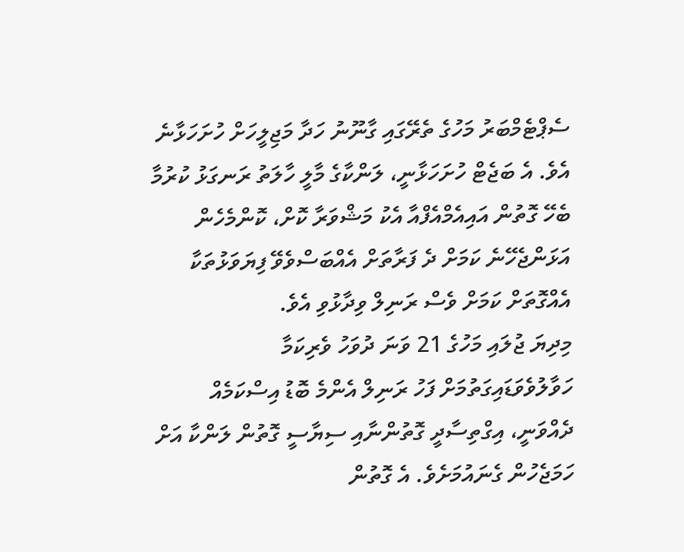ސެޕްޓެމްބަރު މަހުގެ ތެރޭގައި ގާނޫނު ހަދާ މަޖިލީހަށް ހުށަހަޅާނެ އެވެ. އެ ބަޖެޓް ހުށަހަޅާނީ، ލަންކާގެ މާލީ ހާލަތު ރަނގަޅު ކުރުމާ ބެހޭ ގޮތުން އައިއެމްއެފްއާ އެކު މަޝްވަރާ ކޮށް، ކޮންމެހެން އަޅަންޖެހޭނެ ކަމަށް ދެ ފަރާތަށް އެއްބަސްވެވޭ ފިޔަވަޅުތަކާ އެއްގޮތަށް ކަމަށް ވެސް ރަނިލް ވިދާޅުވި އެވެ.
މިދިޔަ ޖުލައި މަހުގެ 21 ވަނަ ދުވަހު ވެރިކަމާ ހަވާލުވެވަޑައިގަތުމަށް ފަހު ރަނިލް އެންމެ ބޮޑު އިސްކަމެއް ދެއްވަނީ، އިގްތިސާދީ ގޮތުންނާއި ސިޔާސީ ގޮތުން ލަންކާ އަށް ހަމަޖެހުން ގެނައުމަށެވެ. އެ ގޮތުން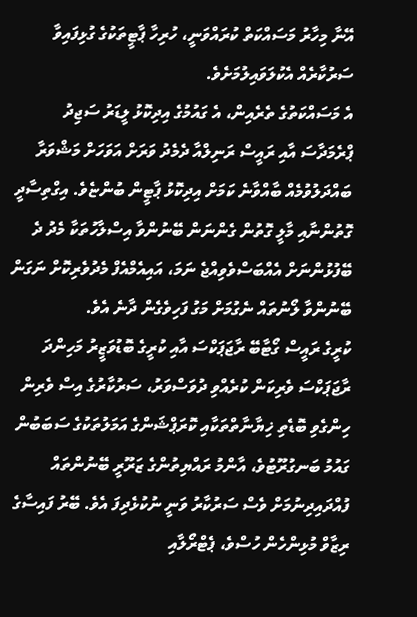އޭނާ މިހާރު މަސައްކަތް ކުރައްވަނީ، ހުރިހާ ޕާޓީތަކުގެ ގުޅިފައިވާ ސަރުކާރެއް އެކުލަވައިލުމަށެވެ.
އެ މަސައްކަތުގެ ތެރެއިން، އެ ގައުމުގެ އިދިކޮޅު ލީޑަރު ސަޖިދު ޕްރެމަދާސަ އާއި ރައީސް ރަނިލްއާ ދެމެދު ވަރަށް އަވަހަށް މަޝްވަރާ ބައްދަލުވުމެއް ބާއްވާނެ ކަމަށް އިދިކޮޅު ޕާޓީން ބުންޏެވެ. އިގްތިސާދީ ގޮތުންނާއި މާލީ ގޮތުން ގެންނަން ބޭނުންވާ އިސްލާހުތަކާ މެދު ދެ ބޭފުޅުންނަށް އެއްބަސްވެވިއްޖެ ނަމަ، އައިއެމްއެފް މެދުވެރިކޮށް ނަގަން ބޭނުންވާ ލޯނުތައް ނެގުމަށް މަގު ފަހިވެގެން ދާނެ އެވެ.
ކުރީގެ ރައީސް ގޯޓާބޭ ރާޖަޕަކްސަ އާއި ކުރީގެ ބޮޑުވަޒީރު މަހިންދަ ރާޖަޕަކްސަ ވެރިކަން ކުރެއްވި ދުވަސްވަރު، ސަރުކާރުގެ އިސް ވެރިން ހިންގެވި ބޮޑެތި ޚިޔާނާތްތަކާއި ކޮރަޕްޝަންގެ އަމަލުތަކުގެ ސަބަބުން ގައުމު ބަނގުރޫޓުވެ، އާންމު ރައްޔިތުންގެ ޒަރޫރީ ބޭނުންތައް ފުއްދައިދިނުމަށް ވެސް ސަރުކާރު ވަނީ ނުކުޅެދިފަ އެވެ. ބޭރު ފައިސާގެ ރިޒާވް މުޅިންހެން ހުސްވެ، ޕެޓްރޯލާއި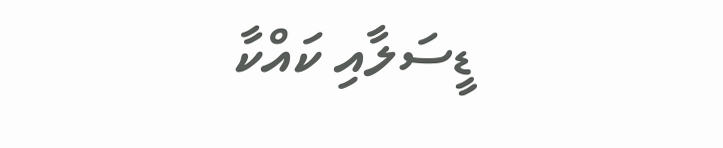ޑީސަލާއި ކައްކާ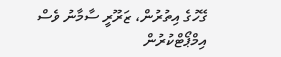ގޭހުގެ އިތުރުން، ޒަރޫރީ ސާމާނު ވެސް އިމްޕޯޓްކުރުން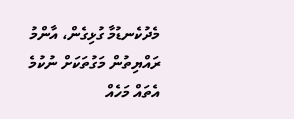މެދުކެނޑުމާ ގުޅިގެން، އާންމު ރައްޔިތުން މަގުތަކަށް ނުކުމެ އެތައް މަހެއް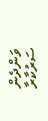ވަންދެން ސަރުކާރާ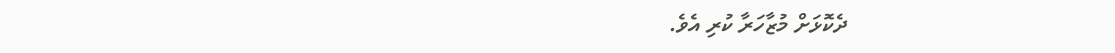ދެކޮޅަށް މުޒާހަރާ ކުރި އެވެ.